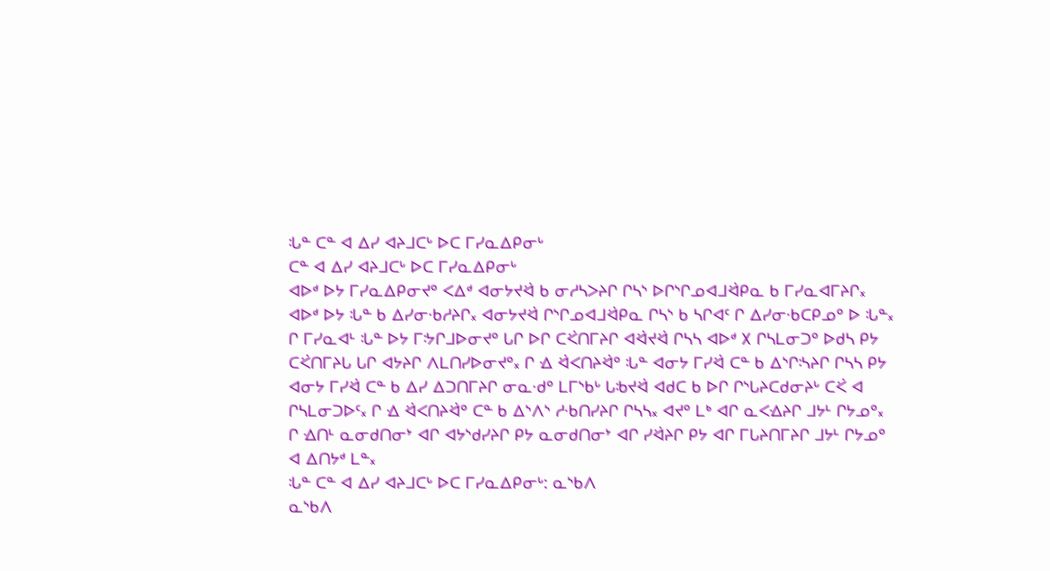ᒠᓐ ᑕᓐ ᐊ ᐃᓯ ᐊᔨᒧᑕᒡ ᐅᑕ ᒥᓯᓇᐃᑭᓂᒡ
ᑕᓐ ᐊ ᐃᓯ ᐊᔨᒧᑕᒡ ᐅᑕ ᒥᓯᓇᐃᑭᓂᒡ
ᐊᐅᒄ ᐅᔭ ᒥᓯᓇᐃᑭᓂᔪᐤ ᐸᐃᒄ ᐊᓂᔭᔪᐛ ᑲ ᓂᓱᓴᐳᔨᒋ ᒋᓴᔅ ᐅᒋᔅᒋᓄᐊᒧᐛᑭᓇ ᑲ ᒥᓯᓇᐊᒥᔨᒋ᙮ ᐊᐅᒄ ᐅᔭ ᒠᓐ ᑲ ᐃᓯᓂᐧᑲᓱᔨᒋ᙮ ᐊᓂᔭᔪᐛ ᒋᔅᒋᓄᐊᒧᐛᑭᓇ ᒋᓴᔅ ᑲ ᓴᒋᐊᑦ ᒋ ᐃᓯᓂᐧᑲᑕᑭᓄᐤ ᐅ ᒠᓐ᙮ ᒋ ᒥᓯᓇᐊᒻ ᒠᓐ ᐅᔭ ᒥᔽᒋᒧᐅᓂᔪᐤ ᒐᒋ ᐅᒋ ᑕᑈᑎᒥᔨᒋ ᐊᐛᔪᐛ ᒋᓴᓴ ᐊᐅᒄ ᙭ ᒋᓴᒪᓂᑐᐤ ᐅᑯᓴ ᑭᔭ ᑕᑈᑎᒥᔨᒐ ᒐᒋ ᐊᔭᔨᒋ ᐱᒪᑎᓯᐅᓂᔪᐤ᙮ ᒋ ᐎ ᐛᐸᑎᔨᐛᐤ ᒠᓐ ᐊᓂᔭ ᒥᓯᐛ ᑕᓐ ᑲ ᐃᔅᒋᔄᔨᒋ ᒋᓴᓴ ᑭᔭ ᐊᓂᔭ ᒥᓯᐛ ᑕᓐ ᑲ ᐃᓯ ᐃᑐᑎᒥᔨᒋ ᓂᓇᐧᑯᐤ ᒪᒥᔅᑲᒡ ᒐᒂᔪᐛ ᐊᑯᑕ ᑲ ᐅᒋ ᒋᔅᒐᔨᑕᑯᓂᔨᒡ ᑕᑈ ᐊ ᒋᓴᒪᓂᑐᐅᑦ᙮ ᒋ ᐎ ᐛᐸᑎᔨᐛᐤ ᑕᓐ ᑲ ᐃᔅᐱᔅ ᓱᐧᑲᑎᓯᔨᒋ ᒋᓴᓴ᙮ ᐊᔪᐤ ᒪᒃ ᐊᒋ ᓇᐸᐎᔨᒋ ᒧᔭᒻ ᒋᔭᓄᐤ᙮ ᒋ ᐎᑎᒻ ᓇᓂᑯᑎᓂᔾ ᐊᒋ ᐊᔭᔅᑯᓯᔨᒋ ᑭᔭ ᓇᓂᑯᑎᓂᔾ ᐊᒋ ᓯᐛᔨᒋ ᑭᔭ ᐊᒋ ᒥᒐᔨᑎᒥᔨᒋ ᒧᔭᒻ ᒋᔭᓄᐤ ᐊ ᐃᑎᔭᒄ ᒪᓐ᙮
ᒠᓐ ᑕᓐ ᐊ ᐃᓯ ᐊᔨᒧᑕᒡ ᐅᑕ ᒥᓯᓇᐃᑭᓂᒡ: ᓇᔅᑲᐱ
ᓇᔅᑲᐱ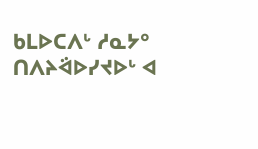ᑲᒪᐅᑕᐱᒡ ᓱᓇᔭᐤ ᑎᐱᔨᐛᐅᓯᔪᐅᒡ ᐊ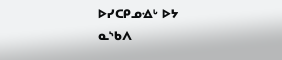ᐅᓯᑕᑭᓄᐎᒡ ᐅᔭ ᓇᔅᑲᐱ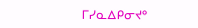ᒥᓯᓇᐃᑭᓂᔪᐤ